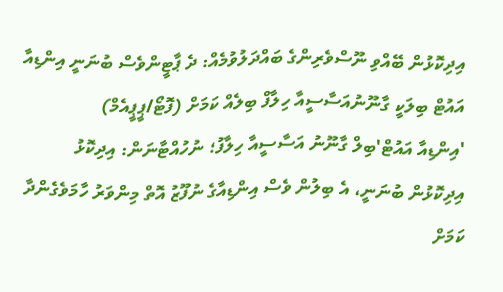އިދިކޮޅުން ބޭއްވި ނޫސްވެރިންގެ ބައްދަލުވުމެއް: ދެ ޕާޓީންވެސް ބުނަނީ އިންޑިއާ އައުޓް ބިލަކީ ގާނޫނުއަސާސީއާ ހިލާފް ބިލެއް ކަމަށް (ފޮޓޯ/ޕީޕީއެމް)
'އިންޑިއާ އައުޓް'ބިލް ގާނޫނު އަސާސީއާ ހިލާފު؛ ނުހުއްޓާނަން: އިދިކޮޅު
އިދިކޮޅުން ބުނަނީ، އެ ބިލުން ވެސް އިންޑިއާގެ ނުފޫޒު އޮތް މިންވަރު ހާމަވެގެންދާ ކަމަށް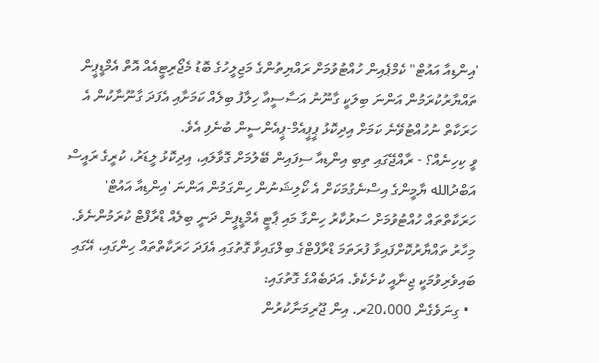'އިންޑިއާ އައުޓް" ކެމްޕެއިން ހުއްޓުވުމަށް ރައްޔިތުންގެ މަޖިލީހުގެ ބޮޑު މެޖޯރިޓީއެއް އޮތް އެމްޑީޕީން ތައްޔާރުކުރަމުން އަންނަ ބިލަކީ ގާނޫނު އަސާސީއާ ހިލާފު ބިލެއް ކަމަށާއި އެފަދަ ގާނޫނާކުން އެ ހަރަކާތް ނުހުއްޓުވޭނެ ކަމަށް އިދިކޮޅު ޕީޕީއެމް-ޕީއެންސީން ބުނެފި އެވެ.
ވީ ކިހިނެއް؟ - ރާއްޖޭގައި ތިބި އިންޑިއާ ސިފައިން ބޭލުމަށް ގޮވާލައި، އިދިކޮޅު ލީޑަރު، ކުރީގެ ރައީސް އަބްދުالله ޔާމީންގެ އިސްނެގުމަކަށް އެ ކޯލިޝަނުން ހިންގަމުން އަންނަ 'އިންޑިއާ އައުޓް' ހަރަކާތްތައް ހުއްޓުވުމަށް ސަރުކާރު ހިންގާ މައި ޕާޓީ އެމްޑީޕީން ދަނީ ބިލެއް ޑްރާފްޓް ކުރަމުންނެވެ. މިހާރު ތައްޔާރުކޮށްފައިވާ ފުރަތަމަ ޑްރާފްޓްގެ ބިލްގައިވާ ގޮތުގައި އެފަދަ ހަރަކާތްތައް ހިންގައި، އޭގައި ބައިވެރިވުމަކީ ޖިނާއީ ކުށެކެވެ. އަދަބެއްގެ ގޮތުގައި:
  • ގިނަވެގެން 20،000ރ. އިން ޖޫރިމަނާކުރުން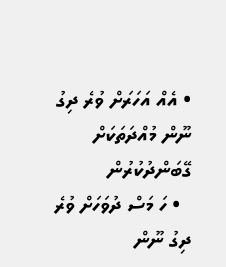• އެއް އަހަރަށް ވުރެ ދިގު ނޫން މުއްދަތަކަށް ގޭބަންދުކުރުން
  • ހަ މަސް ދުވަހަށް ވުރެ ދިގު ނޫން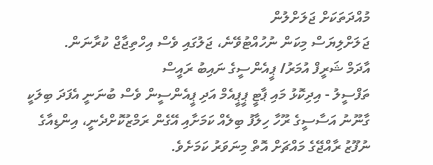މުއްދަތަކަށް ޖަލަށްލުން
ޖަލަށްލިޔަސް މިކަން ނުހުއްޓުވޭނެ، ޖަލުގައި ވެސް އިހްތިޖާޖް ކުރާނަން.
އާދަމް ޝަރީފް އުމަރު/ ޕީއެންސީގެ ނައިބު ރައީސް
ތަފްސީލު - އިދިކޮޅު މައި ޕާޓީ ޕީޕީއެމް އަދި ޕީއެންސީން ވެސް ބުނަނީ އެފަދަ ބިލަކީ ގާނޫނު އަސާސީގެ ރޫހާ ހިލާފު ބިލެއް ކަމަށާއި އޭގެން ރަމްޒުކޮށްދެނީ، އިންޑިއާގެ ނުފޫޒު ރާއްޖޭގެ މައްޗަށް އޮތް މިނަވަރު ކަމަށެވެ.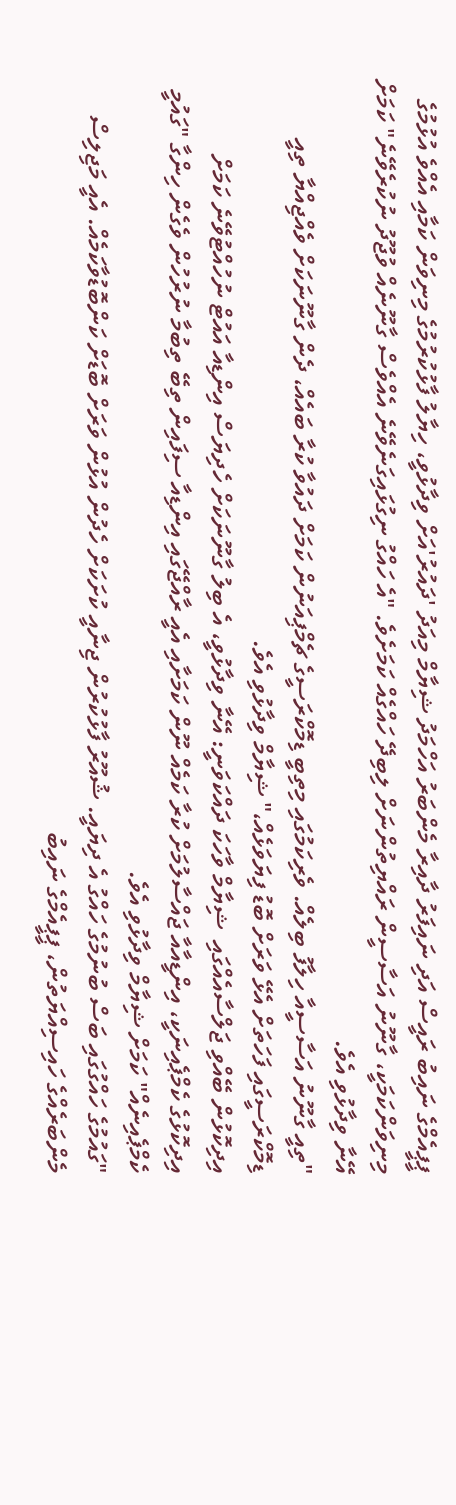ޕީޕީއެމްގެ ނައިބު ރައީސް އަދި ނައިފަރު ދާއިރާ މެންބަރު އަހްމަދު ޝިޔާމް މިއަދު 'ދައުރު'އަށް ވިދާޅުވީ، ހިޔާލު ފާޅުކުރުމުގެ މިނިވަން ކަމާއި އެއްވެ އުޅުމުގެ މިނިވަންކަމަކީ، ގާނޫނު އަސާސީން ރައްޔިތުންނަށް ލިބިދޭ ހައްގެއް ކަމަށެވެ. "އެ ހައްގު ނިގުޅައިގަނެވޭނެ އެއްވެސް ގާނޫނެއް ވުޖޫދު ނުކުރެވޭނެ" ކަމަށް އޭނާ ވިދާޅުވި އެވެ.
"ތިއީ ގާނޫނު އަސާސީއާ ހިލާފު ބިލެއް. ވެރިކަމުގައި މިތިބީ ޑިމޮކްރަސީގެ ޗެމްޕިއަނުން ކަމަށް ދައުވާ ކުރާ ބައެއް، ދެން ގާނޫނަކަށް ވެއްޖިއްޔާ ތިއީ ޑިމޮކްރަސީގައި ފަހަތަށް އެޅޭ ވަރަށް ބޮޑު ފިޔަވަޅެއް،" ޝިޔާމް ވިދާޅުވި އެވެ.
އިދިކޮޅުން ބޭއްވި ޖަލްސާއެއްގައި  ޝިޔާމް ވާހަކަ ދައްކަވަނީ: އޭނާ ވިދާޅުވީ، އެ ބިލު ގާނޫނަކަށް ހެދިޔަސް އިންޑިއާ އައުޓް ނުހުއްޓުވޭނެ ކަމަށް
އިދިކޮޅުގެ ކެމްޕެއިނަކީ، އިންޑީއާއާ ޖައްސާލުމަށް ކުރާ ކަމެއް ނޫން ކަމަށާއި އެއީ ރާއްޖޭގައި އިންޑިއާ ސިފައިން ތިބޭ ތިބުމާ ނުރުހުން ވެގެން ހިންގާ "ގައުމީ ކެމްޕެއިނެއް" ކަމަށް ޝިޔާމް ވިދާޅުވި އެވެ.
"ގައުމުގެ ހައްގުގައި ބަސް ބުނުމުގެ ހައްގު އެ ދިޔައީ. ޝުއޫރު ފާޅުކުރުން ޖިނާއީ ކުށަކަށް ހެދުން އުޅުން ވަރަށް ބޮޑަށް ކަންބޮޑުވާކަމެއް. އެއީ މަޖިލިސް މެންބަރެއްގެ ހައިސިއްޔަތުން، ޕީޕީއެމްގެ ނައިބު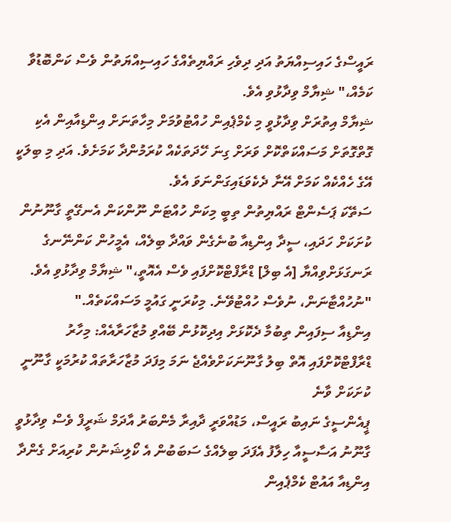ރައީސްގެ ހައިސިއްޔަތު އަދި ދިވެހި ރައްޔިތެއްގެ ހައިސިއްޔަތުން ވެސް ކަންބޮޑުވާ ކަމެއް،" ޝިޔާމް ވިދާޅުވި އެވެ.
ޝިޔާމް އިތުރަށް ވިދާޅުވީ މި ކެމްޕެއިން ހުއްޓުވުމަށް މިހާތަނަށް އިންޑިއާއިން އެކި ގޮތްގޮތަށް މަސައްކަތްކޮށް ވަރަށް ގިނަ ހޭދަތަކެއް ކުރަމުންދާ ކަމަށެވެ. އަދި މި ބިލަކީ އޭގެ ހެއްކެއް ކަމަށް އޭނާ ދެކެވަޑައިގަންނަވަ އެވެ.
ސަތޭކަ ޕަސެންޓް ރައްޔިތުން ތިބީ މިކަން ހުއްޓަން ނޫންކަން އެނގޭތީ ގާނޫނުން ކުށަކަށް ހަދައި، ސީދާ އިންޑިއާ ބުނެގެން ވައްދާ ބިލެއް، އެމީހުން ކަންނޭނގެ ރަނގަޅަށްވިއްޔާ [އެ ބިލް] ޑްރާފްޓްކޮށްފައި ވެސް އެއޮތީ،" ޝިޔާމް ވިދާޅުވި އެވެ.
"ނުހުއްޓާނަން، ނުވެސް ހުއްޓުވޭނެ. މިކުރަނީ ގައުމީ މަސައްކަތެއް."
އިންޑިއާ ސިފައިން ތިބުމާ ދެކޮޅަށް އިދިކޮޅުން ބޭއްވި މުޒާހަރާއެއް: މިހާރު ޑްރާފްޓްކޮށްފައި އޮތް ބިލު ގާނޫނަކަށްވެއްޖެ ނަމަ މިފަދަ މުޒާހަރާތައް ކުރުމަކީ ގާނޫނީ ކުށަކަށް ވާނެ
ޕީއެންސީގެ ނައިބު ރައީސް، މަޑުއްވަރީ ދާއިރާ މެންބަރު އާދަމް ޝަރީފް ވެސް ވިދާޅުވީ ގާނޫނު އަސާސީއާ ހިލާފު އެފަދަ ބިލެއްގެ ސަބަބުން އެ ކޯލިޝަނުން ކުރިއަށް ގެންދާ އިންޑިއާ އައުޓް ކެމްޕެއިން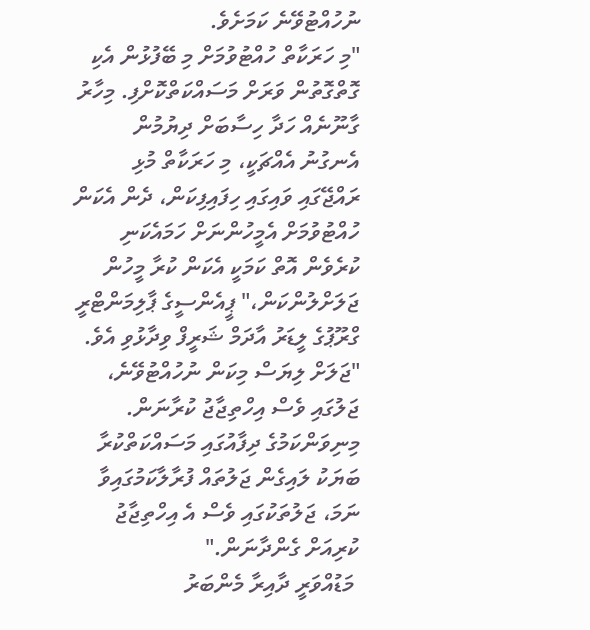ނުހުއްޓުވޭނެ ކަމަށެވެ.
"މި ހަރަކާތް ހުއްޓުވުމަށް މި ބޭފުޅުން އެކި ގޮތްގޮތުން ވަރަށް މަސައްކަތްކޮށްފި. މިހާރު ގާނޫނެއް ހަދާ ހިސާބަށް ދިޔުމުން އެނގުނު އެއްޗަކީ، މި ހަރަކާތް މުޅި ރައްޖޭގައި ވައިގައި ހިފައިފިކަން، ދެން އެކަން ހުއްޓުވުމަށް އެމީހުންނަށް ހަމައެކަނި ކުރެވެން އޮތް ކަމަކީ އެކަން ކުރާ މީހުން ޖަލަށްލުންކަން،" ޕީއެންސީގެ ޕާލިމަންޓްރީ ގްރޫޕުގެ ލީޑަރު އާދަމް ޝަރީފް ވިދާޅުވި އެވެ.
"ޖަލަށް ލިޔަސް މިކަން ނުހުއްޓުވޭނެ، ޖަލުގައި ވެސް އިހްތިޖާޖު ކުރާނަން. މިނިވަންކަމުގެ ދިފާއުގައި މަސައްކަތްކުރާ ބަޔަކު ލައިގެން ޖަލުތައް ފުރާލާކަމުގައިވާ ނަމަ، ޖަލުތަކުގައި ވެސް އެ އިހްތިޖާޖު ކުރިއަށް ގެންދާނަން."
 މަޑުއްވަރީ ދާއިރާ މެންބަރު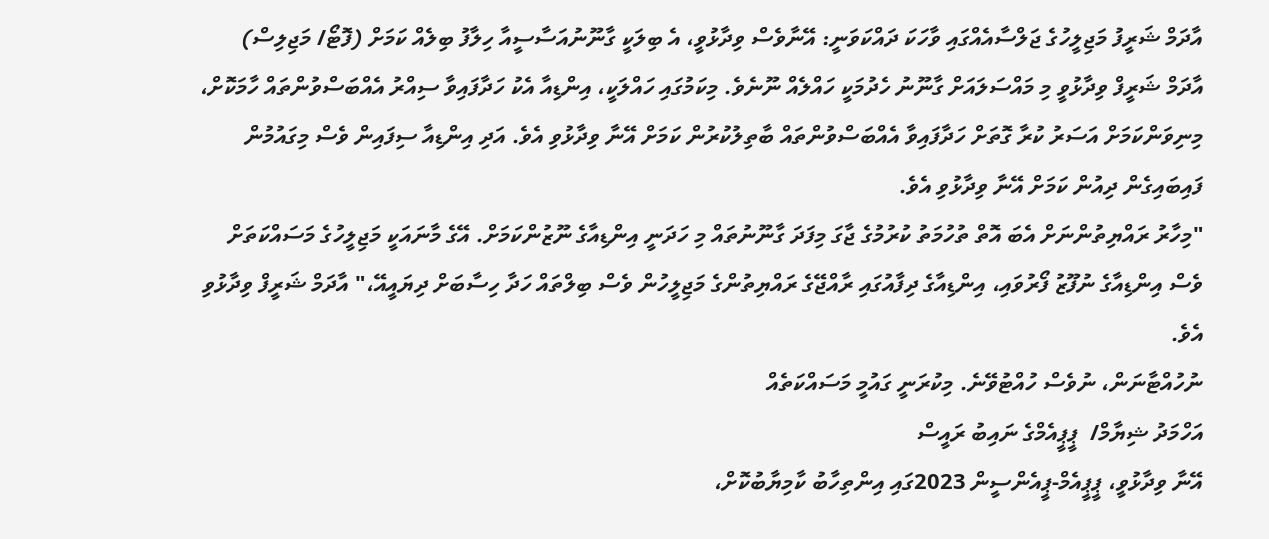އާދަމް ޝަރީފު މަޖިލީހުގެ ޖަލްސާއެއްގައި ވާހަކަ ދައްކަވަނީ: އޭނާވެސް ވިދާޅުވީ، އެ ބިލަކީ ގާނޫނުއަސާސީއާ ހިލާފު ބިލެއް ކަމަށް (ފޮޓޯ/ މަޖިލިސް)
އާދަމް ޝަރީފް ވިދާޅުވީ މި މައްސަލައަށް ގާނޫނު ހެދުމަކީ ހައްލެއް ނޫނެވެ. މިކަމުގައި ހައްލަކީ، އިންޑިއާ އެކު ހަދާފައިވާ ސިއްރު އެއްބަސްވުންތައް ހާމަކޮށް، މިނިވަންކަމަށް އަސަރު ކުރާ ގޮތަށް ހަދާފައިވާ އެއްބަސްވުންތައް ބާތިލުކުރުން ކަމަށް އޭނާ ވިދާޅުވި އެވެ. އަދި އިންޑިއާ ސިފައިން ވެސް މިގައުމުން ފައިބައިގެން ދިއުން ކަމަށް އޭނާ ވިދާޅުވި އެވެ.
"މިހާރު ރައްޔިތުންނަށް އެބަ އޮތް ތުހުމަތު ކުރުމުގެ ޖާގަ މިފަދަ ގާނޫނުތައް މި ހަދަނީ އިންޑިއާގެ ނޫޒުންކަމަށް. އޭގެ މާނައަކީ މަޖިލީހުގެ މަސައްކަތަށް ވެސް އިންޑިއާގެ ނުފޫޒު ފޯރުވައި، އިންޑިއާގެ ދިފާއުގައި ރާއްޖޭގެ ރައްޔިތުންގެ މަޖިލީހުން ވެސް ބިލްތައް ހަދާ ހިސާބަށް ދިޔައީއޭ،" އާދަމް ޝަރީފް ވިދާޅުވި އެވެ.
ނުހުއްޓާނަން، ނުވެސް ހުއްޓުވޭނެ. މިކުރަނީ ގައުމީ މަސައްކަތެއް
އަހްމަދު ޝިޔާމް/  ޕީޕީއެމްގެ ނައިބު ރައީސް
އޭނާ ވިދާޅުވީ، ޕީޕީއެމް-ޕީއެންސީން 2023ގައި އިންތިހާބު ކާމިޔާބުކޮށް،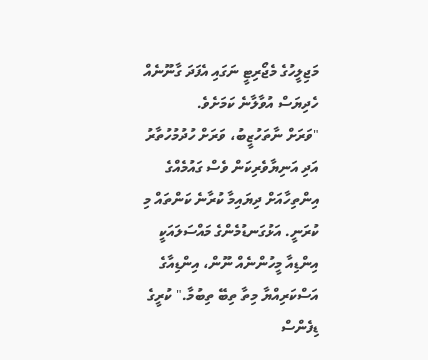މަޖިލީހުގެ މެޖޯރިޓީ ނަގައި އެފަދަ ގާނޫނެއް ހެދިޔަސް އުވާލާނެ ކަމަށެވެ.
"ވަރަށް ނާތަހުޒީބު، ވަރަށް ހުދުމުހުތާރު އަދި އަނިޔާވެރިކަން ވެސް ގައުމެއްގެ އިންތިހާއަށް ދިޔައިމާ ކުރާނެ ކަންތައް މި ކުރަނީ. އަޅުގަނޑުމެންގެ މައްސަލައަކީ އިންޑިއާ މީހުންނެއް ނޫން، އިންޑިއާގެ އަސްކަރިއްޔާ މިތާ ތިބޭ ތިބުމާ." ކުރީގެ ޑިފެންސް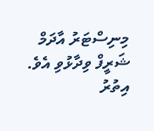މިނިސްޓަރު އާދަމް ޝަރީފް ވިދާޅުވި އެވެ.
އިތުރު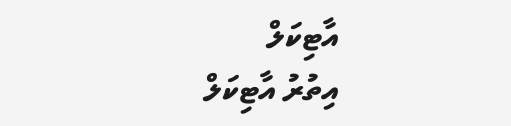އާޓިކަލް
އިތުރު އާޓިކަލް